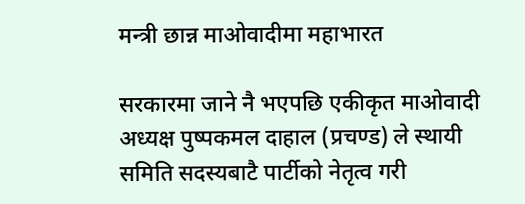मन्त्री छान्न माओवादीमा महाभारत

सरकारमा जाने नै भएपछि एकीकृत माओवादी अध्यक्ष पुष्पकमल दाहाल (प्रचण्ड) ले स्थायी समिति सदस्यबाटै पार्टीको नेतृत्व गरी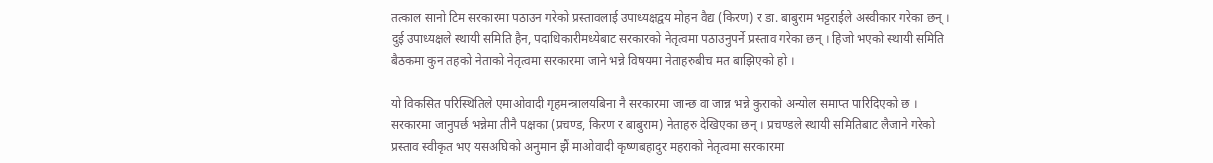तत्काल सानो टिम सरकारमा पठाउन गरेको प्रस्तावलाई उपाध्यक्षद्वय मोहन वैद्य (किरण) र डा. बाबुराम भट्टराईले अस्वीकार गरेका छन् । दुई उपाध्यक्षले स्थायी समिति हैन, पदाधिकारीमध्येबाट सरकारको नेतृत्वमा पठाउनुपर्ने प्रस्ताव गरेका छन् । हिजो भएको स्थायी समिति बैठकमा कुन तहको नेताको नेतृत्वमा सरकारमा जाने भन्ने विषयमा नेताहरुबीच मत बाझिएको हो ।

यो विकसित परिस्थितिले एमाओवादी गृहमन्त्रालयबिना नै सरकारमा जान्छ वा जान्न भन्ने कुराको अन्योल समाप्त पारिदिएको छ । सरकारमा जानुपर्छ भन्नेमा तीनै पक्षका (प्रचण्ड, किरण र बाबुराम) नेताहरु देखिएका छन् । प्रचण्डले स्थायी समितिबाट लैजाने गरेको प्रस्ताव स्वीकृत भए यसअघिको अनुमान झैं माओवादी कृष्णबहादुर महराको नेतृत्वमा सरकारमा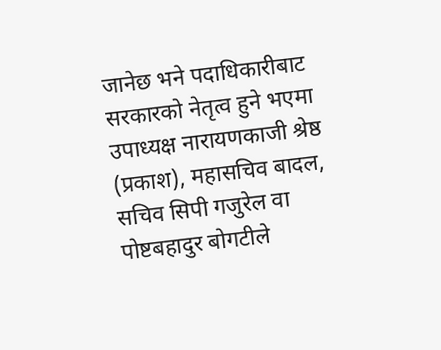जानेछ भने पदाधिकारीबाट सरकारको नेतृत्व हुने भएमा उपाध्यक्ष नारायणकाजी श्रेष्ठ (प्रकाश), महासचिव बादल, सचिव सिपी गजुरेल वा पोष्टबहादुर बोगटीले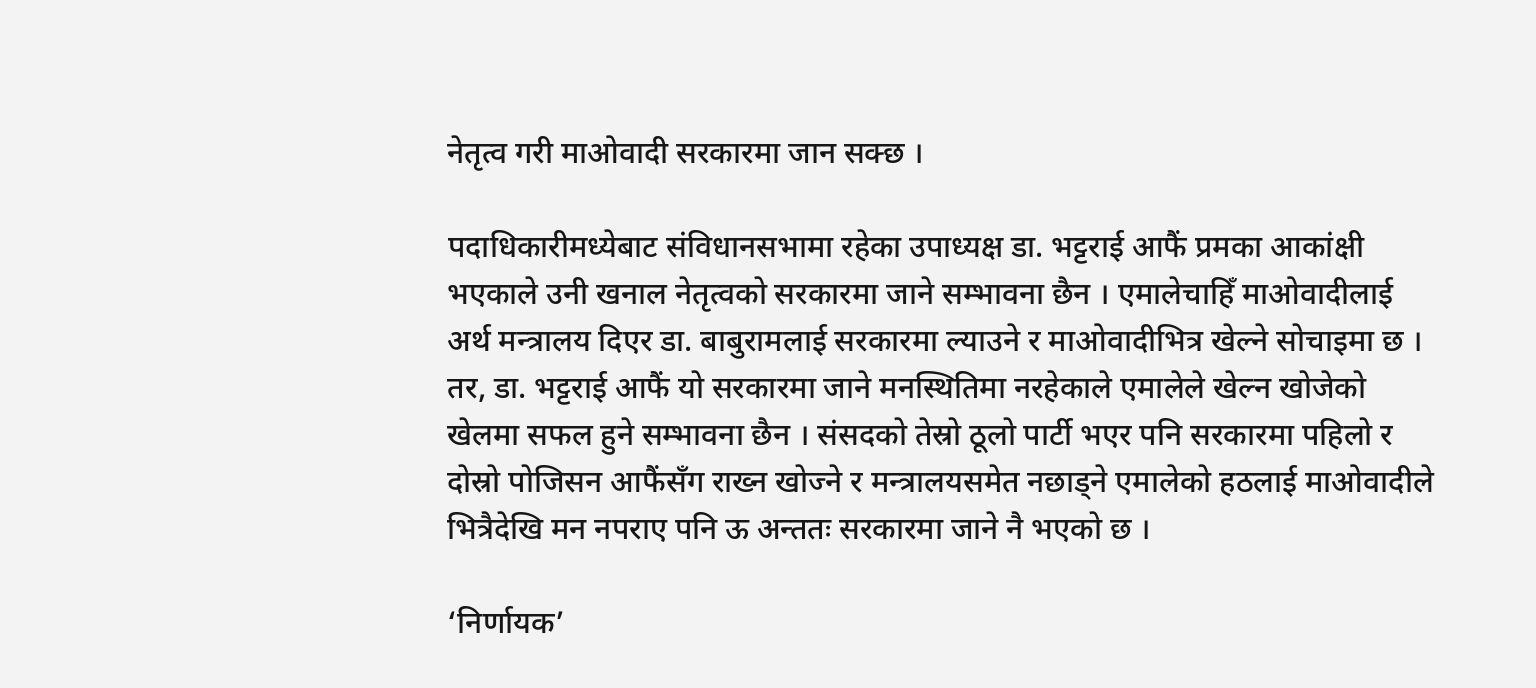नेतृत्व गरी माओवादी सरकारमा जान सक्छ ।

पदाधिकारीमध्येबाट संविधानसभामा रहेका उपाध्यक्ष डा. भट्टराई आफैं प्रमका आकांक्षी भएकाले उनी खनाल नेतृत्वको सरकारमा जाने सम्भावना छैन । एमालेचाहिँ माओवादीलाई अर्थ मन्त्रालय दिएर डा. बाबुरामलाई सरकारमा ल्याउने र माओवादीभित्र खेल्ने सोचाइमा छ । तर, डा. भट्टराई आफैं यो सरकारमा जाने मनस्थितिमा नरहेकाले एमालेले खेल्न खोजेको खेलमा सफल हुने सम्भावना छैन । संसदको तेस्रो ठूलो पार्टी भएर पनि सरकारमा पहिलो र दोस्रो पोजिसन आफैंसँग राख्न खोज्ने र मन्त्रालयसमेत नछाड्ने एमालेको हठलाई माओवादीले भित्रैदेखि मन नपराए पनि ऊ अन्ततः सरकारमा जाने नै भएको छ ।

‘निर्णायक’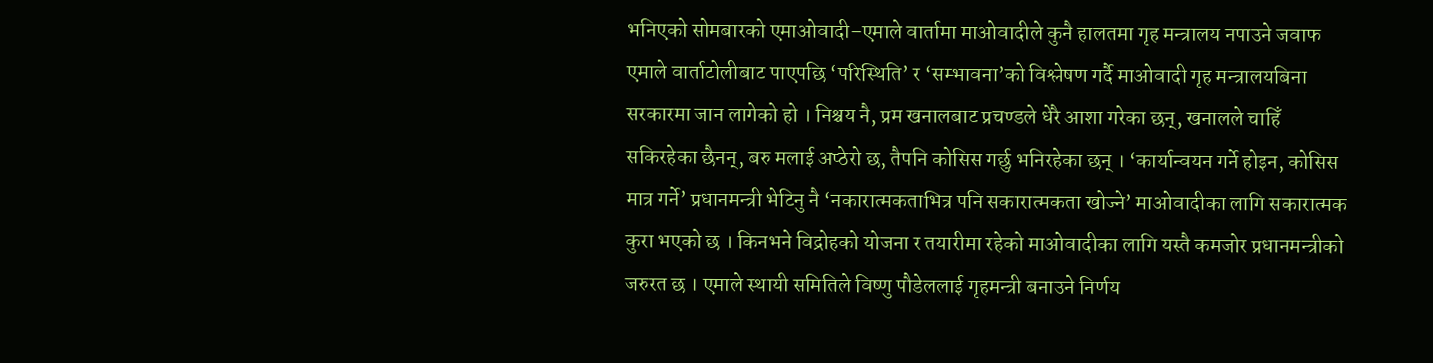भनिएको सोमबारको एमाओवादी–एमाले वार्तामा माओवादीले कुनै हालतमा गृह मन्त्रालय नपाउने जवाफ एमाले वार्ताटोलीबाट पाएपछि ‘परिस्थिति’ र ‘सम्भावना’को विश्लेषण गर्दै माओवादी गृह मन्त्रालयबिना सरकारमा जान लागेको हो । निश्चय नै, प्रम खनालबाट प्रचण्डले धेरै आशा गरेका छन्, खनालले चाहिँ सकिरहेका छैनन्, बरु मलाई अप्ठेरो छ, तैपनि कोसिस गर्छु भनिरहेका छन् । ‘कार्यान्वयन गर्ने होइन, कोसिस मात्र गर्ने’ प्रधानमन्त्री भेटिनु नै ‘नकारात्मकताभित्र पनि सकारात्मकता खोज्ने’ माओवादीका लागि सकारात्मक कुरा भएको छ । किनभने विद्रोहको योजना र तयारीमा रहेको माओवादीका लागि यस्तै कमजोर प्रधानमन्त्रीको जरुरत छ । एमाले स्थायी समितिले विष्णु पौडेललाई गृहमन्त्री बनाउने निर्णय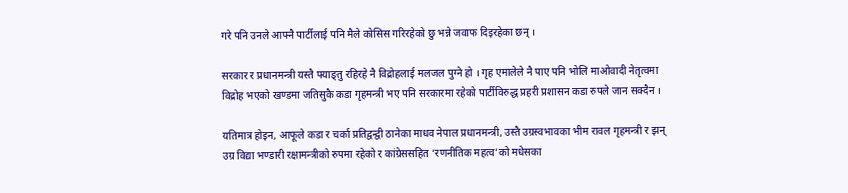गरे पनि उनले आफ्नै पार्टीलाई पनि मैले कोसिस गरिरहेको छु भन्ने जवाफ दिइरहेका छन् ।

सरकार र प्रधानमन्त्री यस्तै फ्याङ्तु रहिरहे नै विद्रोहलाई मलजल पुग्ने हो । गृह एमालेले नै पाए पनि भोलि माओवादी नेतृत्वमा विद्रोह भएको खण्डमा जतिसुकै कडा गृहमन्त्री भए पनि सरकारमा रहेको पार्टीविरुद्ध प्रहरी प्रशासन कडा रुपले जान सक्दैन ।

यतिमात्र होइन, आफूले कडा र चर्का प्रतिद्वन्द्वी ठानेका माधव नेपाल प्रधानमन्त्री, उस्तै उग्रस्वभावका भीम रावल गृहमन्त्री र झन् उग्र विद्या भण्डारी रक्षामन्त्रीको रुपमा रहेको र कांग्रेससहित ‘रणनीतिक महत्व’को मधेसका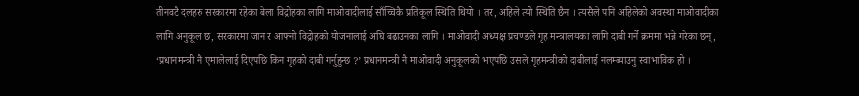तीनवटै दलहरु सरकारमा रहेका बेला विद्रोहका लागि माओवादीलाई साँच्चिकै प्रतिकूल स्थिति थियो । तर, अहिले त्यो स्थिति छैन । त्यसैले पनि अहिलेको अवस्था माओवादीका लागि अनुकूल छ, सरकारमा जान र आफ्नो विद्रोहको योजनालाई अघि बढाउनका लागि । माओवादी अध्यक्ष प्रचण्डले गृह मन्त्रालयका लागि दाबी गर्ने क्रममा भन्ने गरेका छन्, ‘प्रधानमन्त्री नै एमालेलाई दिएपछि किन गृहको दाबी गर्नुहुन्छ ?’ प्रधानमन्त्री नै माओवादी अनुकूलको भएपछि उसले गृहमन्त्रीको दाबीलाई नलम्ब्याउनु स्वाभाविक हो ।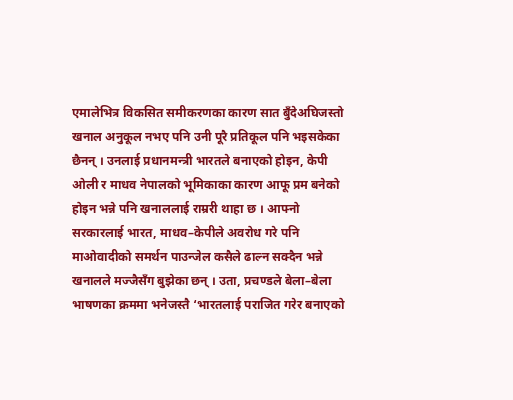एमालेभित्र विकसित समीकरणका कारण सात बुँदेअघिजस्तो खनाल अनुकूल नभए पनि उनी पूरै प्रतिकूल पनि भइसकेका छैनन् । उनलाई प्रधानमन्त्री भारतले बनाएको होइन, केपी ओली र माधव नेपालको भूमिकाका कारण आफू प्रम बनेको होइन भन्ने पनि खनाललाई राम्ररी थाहा छ । आफ्नो सरकारलाई भारत, माधव–केपीले अवरोध गरे पनि माओवादीको समर्थन पाउन्जेल कसैले ढाल्न सक्दैन भन्ने खनालले मज्जैसँग बुझेका छन् । उता, प्रचण्डले बेला–बेला भाषणका क्रममा भनेजस्तै ‘भारतलाई पराजित गरेर बनाएको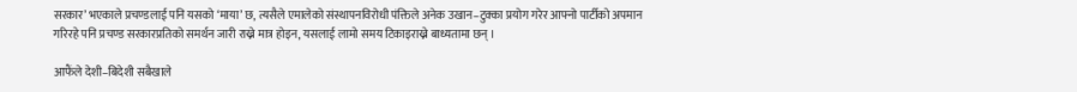सरकार’ भएकाले प्रचण्डलाई पनि यसको ‘माया’ छ, त्यसैले एमालेको संस्थापनविरोधी पंक्तिले अनेक उखान–टुक्का प्रयोग गरेर आफ्नो पार्टीको अपमान गरिरहे पनि प्रचण्ड सरकारप्रतिको समर्थन जारी राख्ने मात्र होइन, यसलाई लामो समय टिकाइराख्ने बाध्यतामा छन् ।

आफैंले देशी–बिदेशी सबैखाले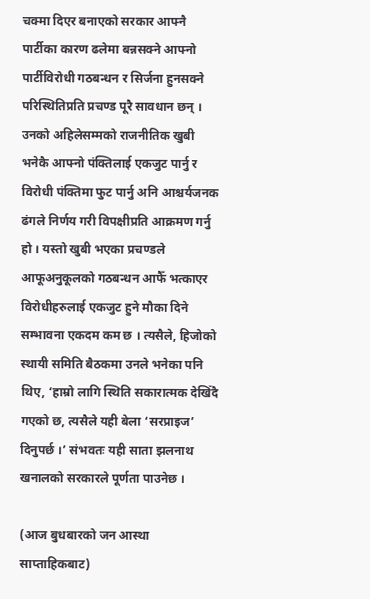चक्मा दिएर बनाएको सरकार आफ्नै पार्टीका कारण ढलेमा बन्नसक्ने आफ्नो पार्टीविरोधी गठबन्धन र सिर्जना हुनसक्ने परिस्थितिप्रति प्रचण्ड पूरै सावधान छन् । उनको अहिलेसम्मको राजनीतिक खुबी भनेकै आफ्नो पंक्तिलाई एकजुट पार्नु र विरोधी पंक्तिमा फुट पार्नु अनि आश्चर्यजनक ढंगले निर्णय गरी विपक्षीप्रति आक्रमण गर्नु हो । यस्तो खुबी भएका प्रचण्डले आफूअनुकूलको गठबन्धन आफैँ भत्काएर विरोधीहरुलाई एकजुट हुने मौका दिने सम्भावना एकदम कम छ । त्यसैले, हिजोको स्थायी समिति बैठकमा उनले भनेका पनि थिए, ‘हाम्रो लागि स्थिति सकारात्मक देखिँदै गएको छ, त्यसैले यही बेला ‘सरप्राइज’ दिनुपर्छ ।’ संभवतः यही साता झलनाथ खनालको सरकारले पूर्णता पाउनेछ ।

(आज बुधबारको जन आस्था साप्ताहिकबाट)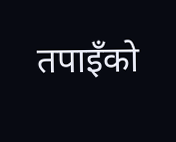तपाइँको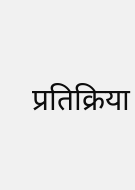प्रतिक्रिया